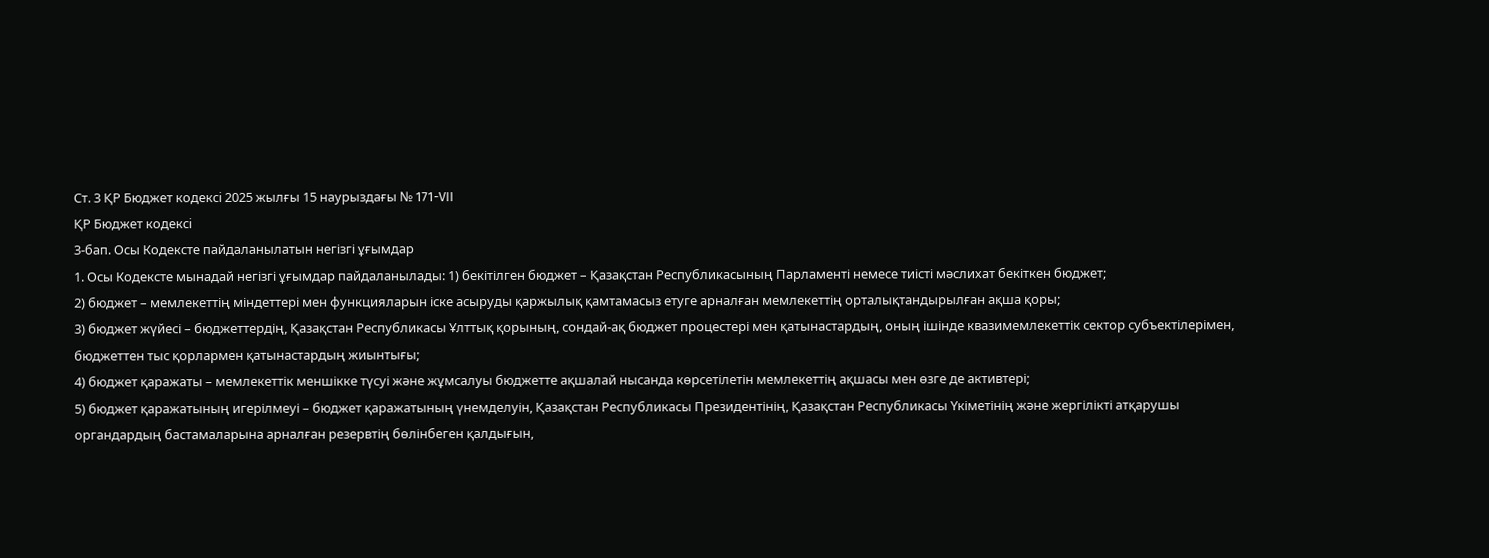Ст. 3 ҚР Бюджет кодексi 2025 жылғы 15 наурыздағы № 171-VII
ҚР Бюджет кодексi
3-бап. Осы Кодексте пайдаланылатын негізгі ұғымдар
1. Осы Кодексте мынадай негізгі ұғымдар пайдаланылады: 1) бекітілген бюджет – Қазақстан Республикасының Парламенті немесе тиісті мәслихат бекіткен бюджет;
2) бюджет – мемлекеттің міндеттері мен функцияларын іске асыруды қаржылық қамтамасыз етуге арналған мемлекеттің орталықтандырылған ақша қоры;
3) бюджет жүйесі – бюджеттердің, Қазақстан Республикасы Ұлттық қорының, сондай-ақ бюджет процестері мен қатынастардың, оның ішінде квазимемлекеттік сектор субъектілерімен, бюджеттен тыс қорлармен қатынастардың жиынтығы;
4) бюджет қаражаты – мемлекеттік меншікке түсуі және жұмсалуы бюджетте ақшалай нысанда көрсетілетін мемлекеттің ақшасы мен өзге де активтері;
5) бюджет қаражатының игерілмеуі – бюджет қаражатының үнемделуін, Қазақстан Республикасы Президентінің, Қазақстан Республикасы Үкіметінің және жергілікті атқарушы органдардың бастамаларына арналған резервтің бөлінбеген қалдығын,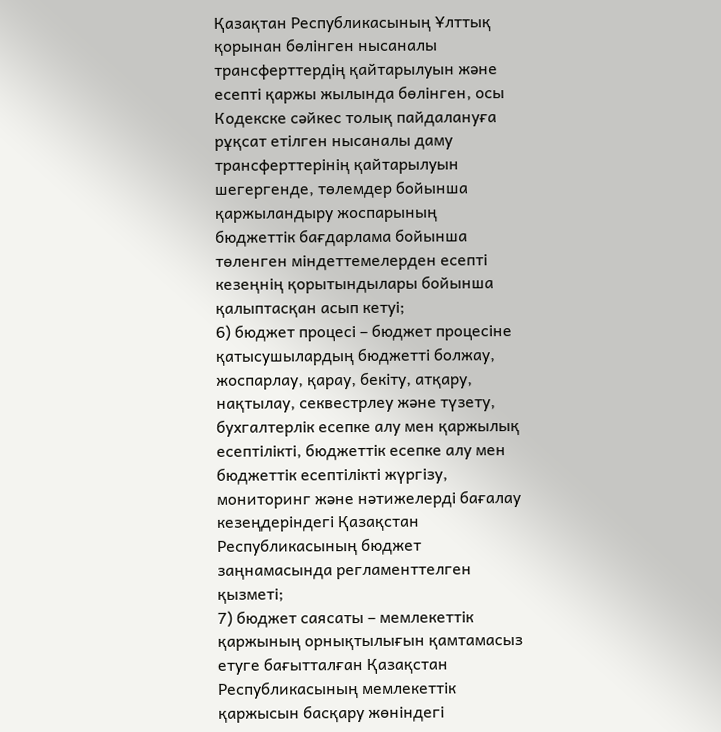Қазақтан Республикасының Ұлттық қорынан бөлінген нысаналы трансферттердің қайтарылуын және есепті қаржы жылында бөлінген, осы Кодекске сәйкес толық пайдалануға рұқсат етілген нысаналы даму трансферттерінің қайтарылуын шегергенде, төлемдер бойынша қаржыландыру жоспарының бюджеттік бағдарлама бойынша төленген міндеттемелерден есепті кезеңнің қорытындылары бойынша қалыптасқан асып кетуі;
6) бюджет процесі – бюджет процесіне қатысушылардың бюджетті болжау, жоспарлау, қарау, бекіту, атқару, нақтылау, секвестрлеу және түзету, бухгалтерлік есепке алу мен қаржылық есептілікті, бюджеттік есепке алу мен бюджеттік есептілікті жүргізу, мониторинг және нәтижелерді бағалау кезеңдеріндегі Қазақстан Республикасының бюджет заңнамасында регламенттелген қызметі;
7) бюджет саясаты – мемлекеттік қаржының орнықтылығын қамтамасыз етуге бағытталған Қазақстан Республикасының мемлекеттік қаржысын басқару жөніндегі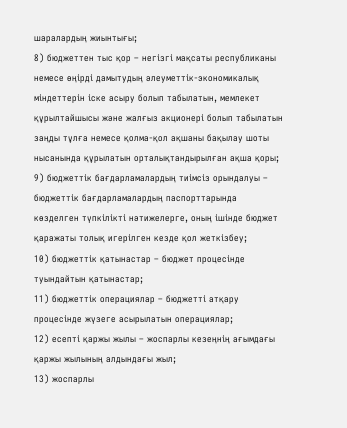шаралардың жиынтығы;
8) бюджеттен тыс қор – негізгі мақсаты республиканы немесе өңірді дамытудың әлеуметтік-экономикалық міндеттерін іске асыру болып табылатын, мемлекет құрылтайшысы және жалғыз акционері болып табылатын заңды тұлға немесе қолма-қол ақшаны бақылау шоты нысанында құрылатын орталықтандырылған ақша қоры;
9) бюджеттік бағдарламалардың тиімсіз орындалуы – бюджеттік бағдарламалардың паспорттарында көзделген түпкілікті нәтижелерге, оның ішінде бюджет қаражаты толық игерілген кезде қол жеткізбеу;
10) бюджеттік қатынастар – бюджет процесінде туындайтын қатынастар;
11) бюджеттік операциялар – бюджетті атқару процесінде жүзеге асырылатын операциялар;
12) есепті қаржы жылы – жоспарлы кезеңнің ағымдағы қаржы жылының алдындағы жыл;
13) жоспарлы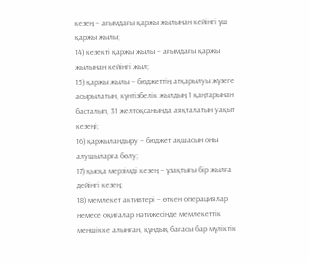кезең – ағымдағы қаржы жылынан кейінгі үш қаржы жылы;
14) кезекті қаржы жылы – ағымдағы қаржы жылынан кейінгі жыл;
15) қаржы жылы – бюджеттің атқарылуы жүзеге асырылатын, күнтізбелік жылдың 1 қаңтарынан басталып, 31 желтоқсанында аяқталатын уақыт кезеңі;
16) қаржыландыру – бюджет ақшасын оны алушыларға бөлу;
17) қысқа мерзімді кезең – ұзақтығы бір жылға дейінгі кезең;
18) мемлекет активтері – өткен операциялар немесе оқиғалар нәтижесінде мемлекеттік меншікке алынған, құндық бағасы бар мүліктік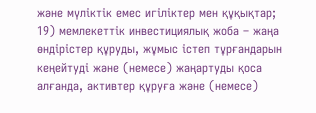және мүліктік емес игіліктер мен құқықтар;
19) мемлекеттік инвестициялық жоба – жаңа өндірістер құруды, жұмыс істеп тұрғандарын кеңейтуді және (немесе) жаңартуды қоса алғанда, активтер құруға және (немесе)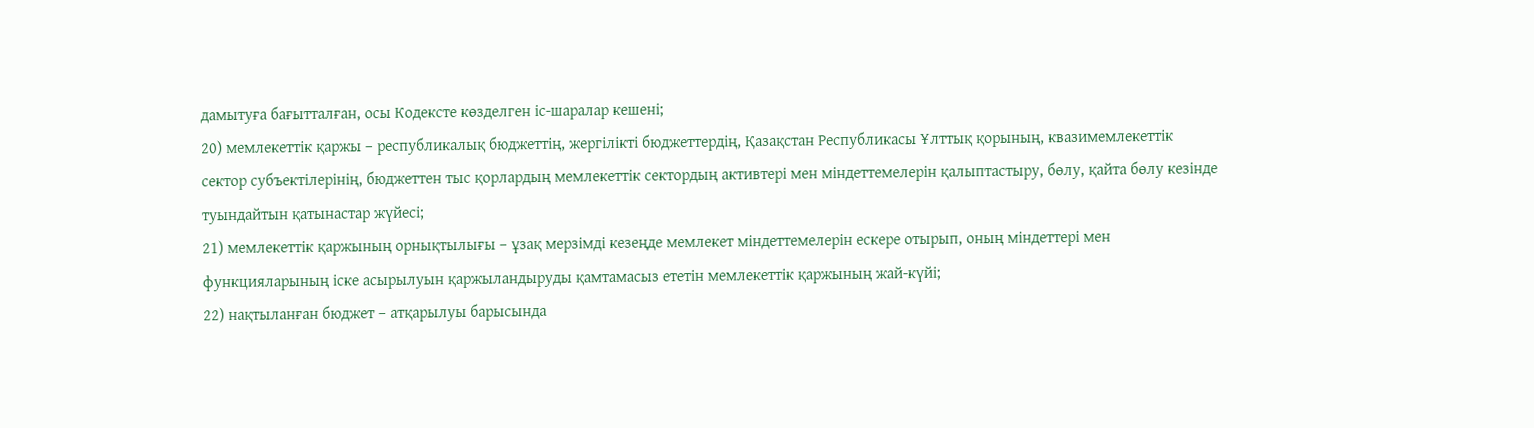дамытуға бағытталған, осы Кодексте көзделген іс-шаралар кешені;
20) мемлекеттік қаржы – республикалық бюджеттің, жергілікті бюджеттердің, Қазақстан Республикасы Ұлттық қорының, квазимемлекеттік сектор субъектілерінің, бюджеттен тыс қорлардың мемлекеттік сектордың активтері мен міндеттемелерін қалыптастыру, бөлу, қайта бөлу кезінде туындайтын қатынастар жүйесі;
21) мемлекеттік қаржының орнықтылығы – ұзақ мерзімді кезеңде мемлекет міндеттемелерін ескере отырып, оның міндеттері мен функцияларының іске асырылуын қаржыландыруды қамтамасыз ететін мемлекеттік қаржының жай-күйі;
22) нақтыланған бюджет – атқарылуы барысында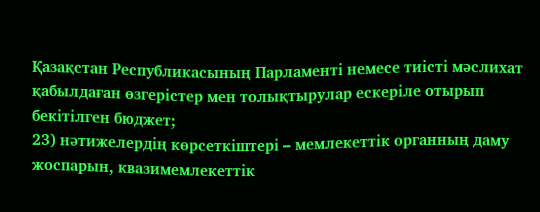Қазақстан Республикасының Парламенті немесе тиісті мәслихат қабылдаған өзгерістер мен толықтырулар ескеріле отырып бекітілген бюджет;
23) нәтижелердің көрсеткіштері – мемлекеттік органның даму жоспарын, квазимемлекеттік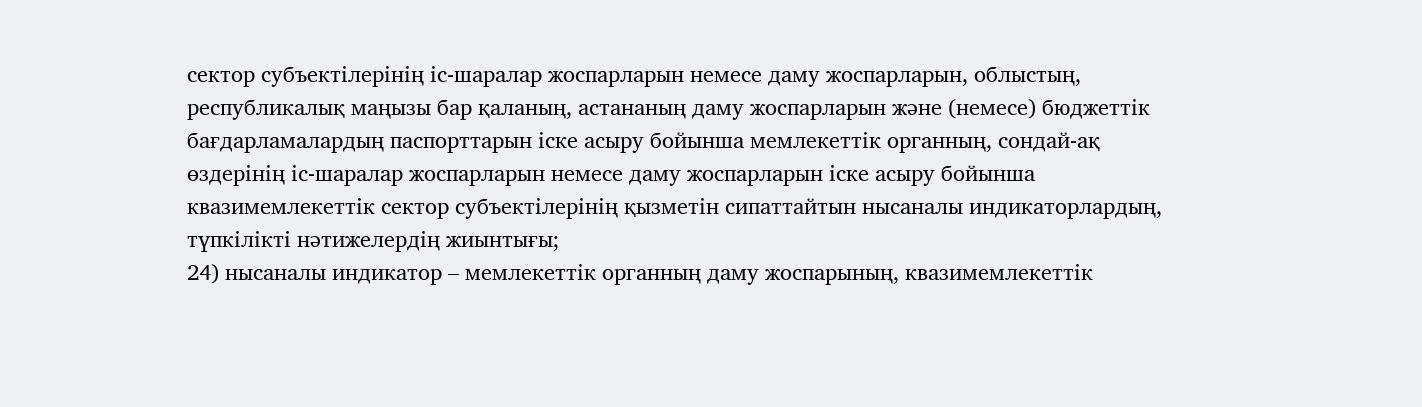сектор субъектілерінің іс-шаралар жоспарларын немесе даму жоспарларын, облыстың, республикалық маңызы бар қаланың, астананың даму жоспарларын және (немесе) бюджеттік бағдарламалардың паспорттарын іске асыру бойынша мемлекеттік органның, сондай-ақ өздерінің іс-шаралар жоспарларын немесе даму жоспарларын іске асыру бойынша квазимемлекеттік сектор субъектілерінің қызметін сипаттайтын нысаналы индикаторлардың, түпкілікті нәтижелердің жиынтығы;
24) нысаналы индикатор – мемлекеттік органның даму жоспарының, квазимемлекеттік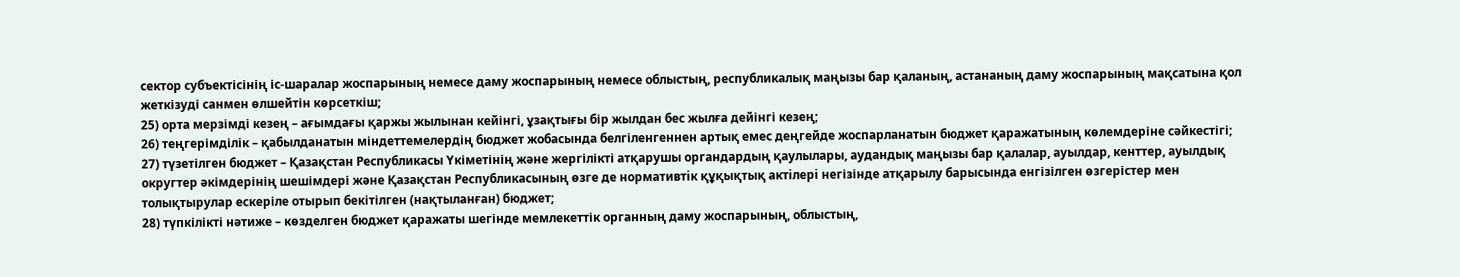сектор субъектісінің іс-шаралар жоспарының немесе даму жоспарының немесе облыстың, республикалық маңызы бар қаланың, астананың даму жоспарының мақсатына қол жеткізуді санмен өлшейтін көрсеткіш;
25) орта мерзімді кезең – ағымдағы қаржы жылынан кейінгі, ұзақтығы бір жылдан бес жылға дейінгі кезең;
26) теңгерімділік – қабылданатын міндеттемелердің бюджет жобасында белгіленгеннен артық емес деңгейде жоспарланатын бюджет қаражатының көлемдеріне сәйкестігі;
27) түзетілген бюджет – Қазақстан Республикасы Үкіметінің және жергілікті атқарушы органдардың қаулылары, аудандық маңызы бар қалалар, ауылдар, кенттер, ауылдық округтер әкімдерінің шешімдері және Қазақстан Республикасының өзге де нормативтiк құқықтық актiлерi негізінде атқарылу барысында енгізілген өзгерістер мен толықтырулар ескеріле отырып бекітілген (нақтыланған) бюджет;
28) түпкілікті нәтиже – көзделген бюджет қаражаты шегінде мемлекеттік органның даму жоспарының, облыстың,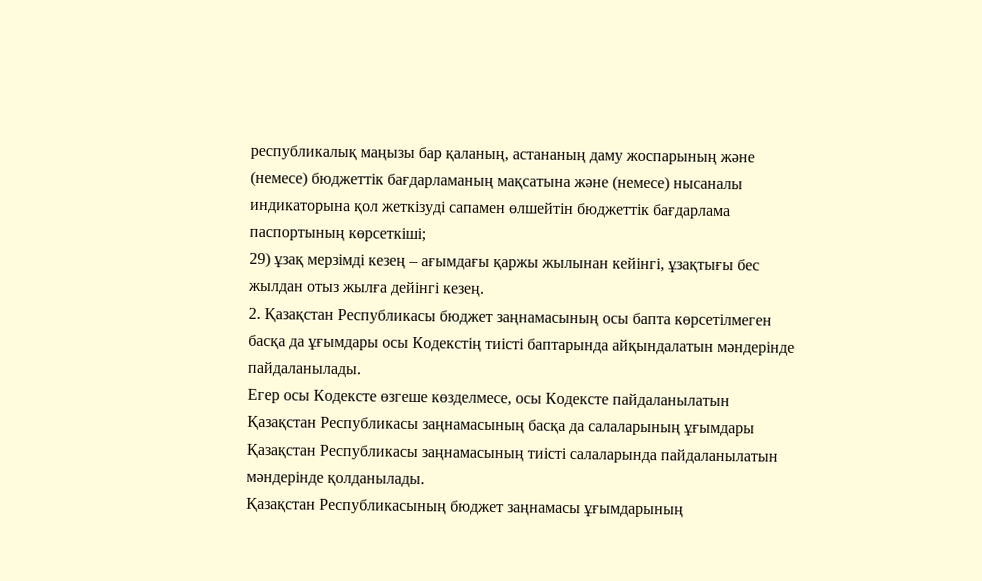республикалық маңызы бар қаланың, астананың даму жоспарының және (немесе) бюджеттік бағдарламаның мақсатына және (немесе) нысаналы индикаторына қол жеткізуді сапамен өлшейтін бюджеттік бағдарлама паспортының көрсеткіші;
29) ұзақ мерзімді кезең – ағымдағы қаржы жылынан кейінгі, ұзақтығы бес жылдан отыз жылға дейінгі кезең.
2. Қазақстан Республикасы бюджет заңнамасының осы бапта көрсетілмеген басқа да ұғымдары осы Кодекстің тиісті баптарында айқындалатын мәндерінде пайдаланылады.
Егер осы Кодексте өзгеше көзделмесе, осы Кодексте пайдаланылатын Қазақстан Республикасы заңнамасының басқа да салаларының ұғымдары Қазақстан Республикасы заңнамасының тиісті салаларында пайдаланылатын мәндерінде қолданылады.
Қазақстан Республикасының бюджет заңнамасы ұғымдарының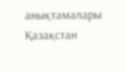анықтамалары Қазақстан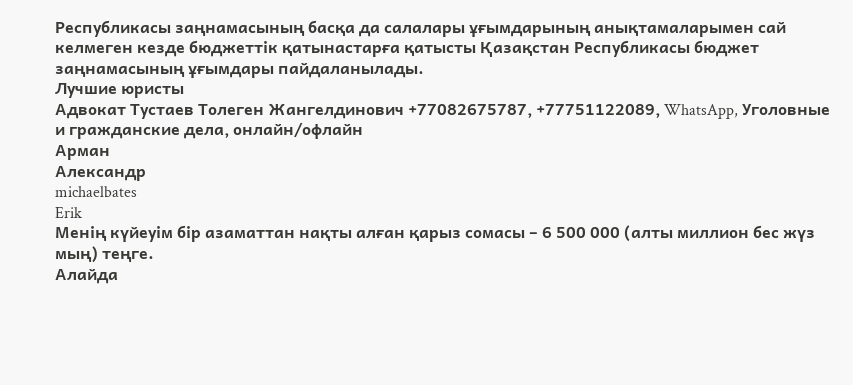Республикасы заңнамасының басқа да салалары ұғымдарының анықтамаларымен сай келмеген кезде бюджеттік қатынастарға қатысты Қазақстан Республикасы бюджет заңнамасының ұғымдары пайдаланылады.
Лучшие юристы
Адвокат Тустаев Толеген Жангелдинович +77082675787, +77751122089, WhatsApp, Уголовные и гражданские дела, онлайн/офлайн
Арман
Александр
michaelbates
Erik
Менің күйеуім бір азаматтан нақты алған қарыз сомасы – 6 500 000 (алты миллион бес жүз мың) теңге.
Алайда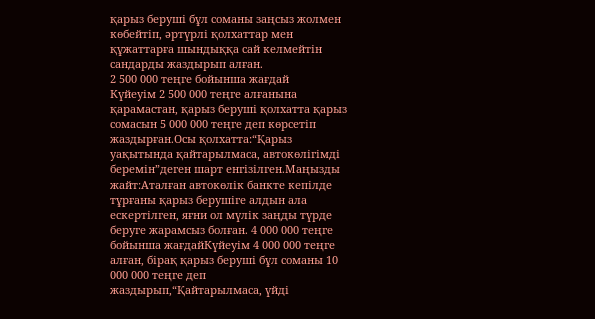қарыз беруші бұл соманы заңсыз жолмен көбейтіп, әртүрлі қолхаттар мен құжаттарға шындыққа сай келмейтін сандарды жаздырып алған.
2 500 000 теңге бойынша жағдай
Күйеуім 2 500 000 теңге алғанына қарамастан, қарыз беруші қолхатта қарыз сомасын 5 000 000 теңге деп көрсетіп жаздырған.Осы қолхатта:“Қарыз уақытында қайтарылмаса, автокөлігімді беремін”деген шарт енгізілген.Маңызды жайт:Аталған автокөлік банкте кепілде тұрғаны қарыз берушіге алдын ала ескертілген, яғни ол мүлік заңды түрде беруге жарамсыз болған. 4 000 000 теңге бойынша жағдайКүйеуім 4 000 000 теңге алған, бірақ қарыз беруші бұл соманы 10 000 000 теңге деп жаздырып,“Қайтарылмаса, үйді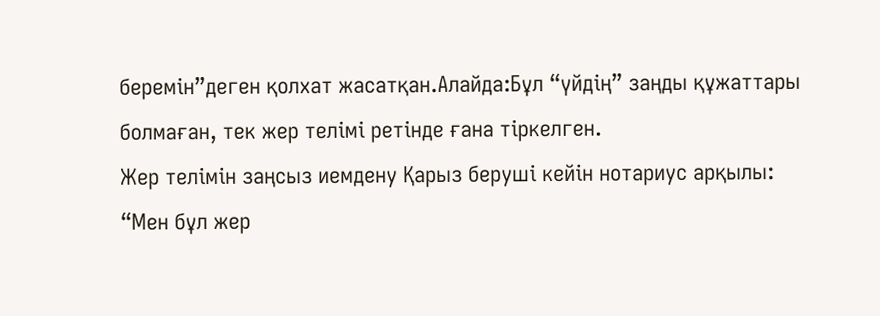беремін”деген қолхат жасатқан.Алайда:Бұл “үйдің” заңды құжаттары болмаған, тек жер телімі ретінде ғана тіркелген.
Жер телімін заңсыз иемдену Қарыз беруші кейін нотариус арқылы:
“Мен бұл жер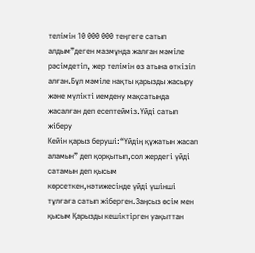телімін 10 000 000 теңгеге сатып алдым”деген мазмұнда жалған мәміле рәсімдетіп, жер телімін өз атына өткізіп алған.Бұл мәміле нақты қарызды жасыру және мүлікті иемдену мақсатында жасалған деп есептейміз.Үйді сатып жіберу
Кейін қарыз беруші:“Үйдің құжатын жасап аламын” деп қорқытып,сол жердегі үйді сатамын деп қысым көрсеткен,нәтижесінде үйді үшінші тұлғаға сатып жіберген.Заңсыз өсім мен қысым Қарызды кешіктірген уақыттан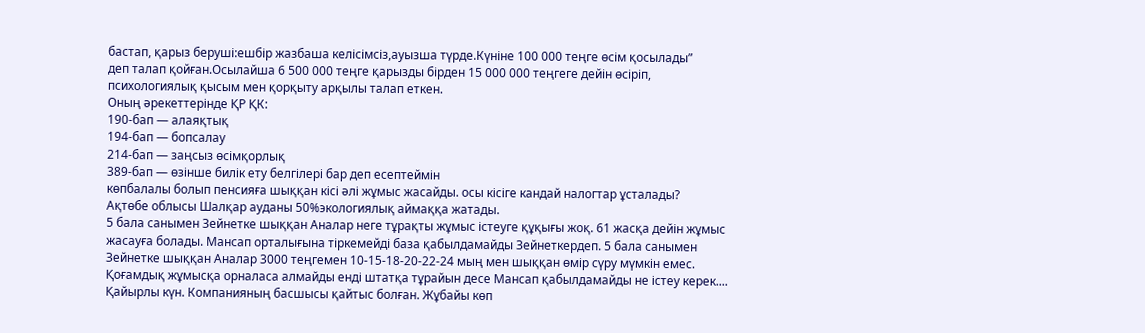бастап, қарыз беруші:ешбір жазбаша келісімсіз,ауызша түрде.Күніне 100 000 теңге өсім қосылады”
деп талап қойған.Осылайша 6 500 000 теңге қарызды бірден 15 000 000 теңгеге дейін өсіріп, психологиялық қысым мен қорқыту арқылы талап еткен.
Оның әрекеттерінде ҚР ҚК:
190-бап — алаяқтық
194-бап — бопсалау
214-бап — заңсыз өсімқорлық
389-бап — өзінше билік ету белгілері бар деп есептеймін
көпбалалы болып пенсияға шыққан кісі әлі жұмыс жасайды. осы кісіге кандай налогтар ұсталады?
Ақтөбе облысы Шалқар ауданы 50%экологиялық аймаққа жатады.
5 бала санымен Зейнетке шыққан Аналар неге тұрақты жұмыс істеуге құқығы жоқ. 61 жасқа дейін жұмыс жасауға болады. Мансап орталығына тіркемейді база қабылдамайды Зейнеткердеп. 5 бала санымен Зейнетке шыққан Аналар 3000 теңгемен 10-15-18-20-22-24 мың мен шыққан өмір сүру мүмкін емес. Қоғамдық жұмысқа орналаса алмайды енді штатқа тұрайын десе Мансап қабылдамайды не істеу керек....
Қайырлы күн. Компанияның басшысы қайтыс болған. Жұбайы көп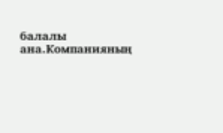балалы ана.Компанияның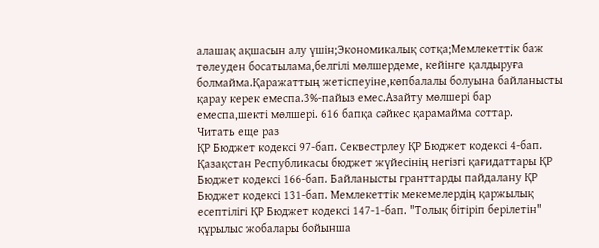алашақ ақшасын алу үшін;Экономикалық сотқа;Мемлекеттік баж төлеуден босатылама,белгілі мөлшердеме, кейінге қалдыруға болмайма.Қаражаттың жетіспеуіне,көпбалалы болуына байланысты қарау керек емеспа.3%-пайыз емес.Азайту мөлшері бар емеспа,шекті мөлшері. 616 бапқа сәйкес қарамайма соттар.
Читать еще раз
ҚР Бюджет кодексi 97-бап. Секвестрлеу ҚР Бюджет кодексi 4-бап. Қазақстан Республикасы бюджет жүйесінің негізгі қағидаттары ҚР Бюджет кодексi 166-бап. Байланысты гранттарды пайдалану ҚР Бюджет кодексi 131-бап. Мемлекеттік мекемелердің қаржылық есептілігі ҚР Бюджет кодексi 147-1-бап. "Толық бітіріп берілетін" құрылыс жобалары бойынша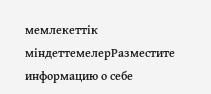мемлекеттік міндеттемелерРазместите информацию о себе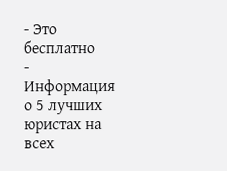- Это бесплатно
- Информация о 5 лучших юристах на всех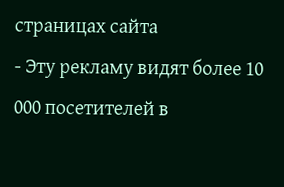страницах сайта
- Эту рекламу видят более 10 000 посетителей в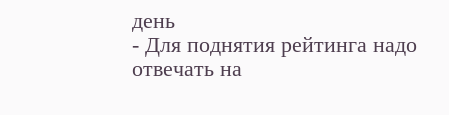день
- Для поднятия рейтинга надо отвечать на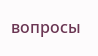вопросы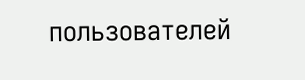пользователей